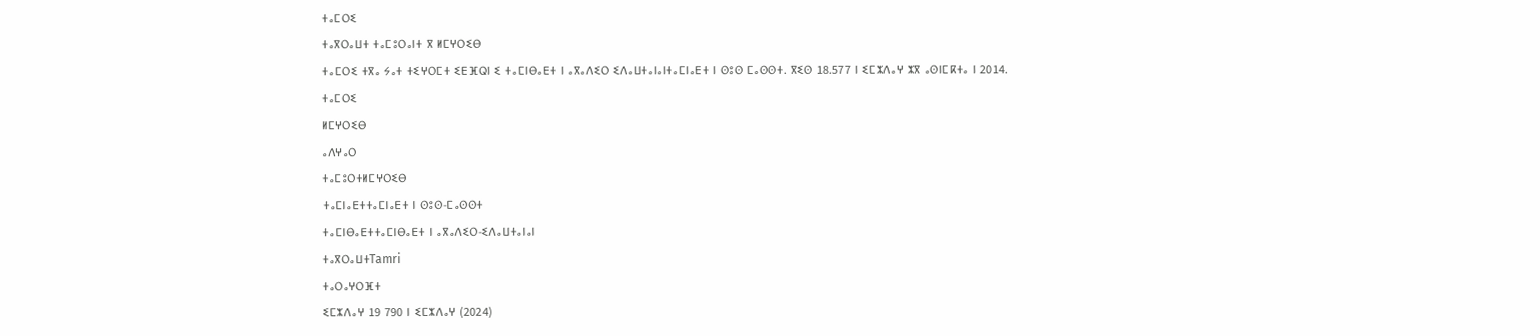ⵜⴰⵎⵔⵉ
ⵜⴰⴳⵔⴰⵡⵜ ⵜⴰⵎⵓⵔⴰⵏⵜ ⴳ ⵍⵎⵖⵔⵉⴱ
ⵜⴰⵎⵔⵉ ⵜⴳⴰ ⵢⴰⵜ ⵜⵉⵖⵔⵎⵜ ⵉⴹⴼⵕⵏ ⵉ ⵜⴰⵎⵏⴱⴰⴹⵜ ⵏ ⴰⴳⴰⴷⵉⵔ ⵉⴷⴰⵡⵜⴰⵏⴰⵏⵜⴰⵎⵏⴰⴹⵜ ⵏ ⵙⵓⵙ ⵎⴰⵙⵙⵜ. ⴳⵉⵙ 18.577 ⵏ ⵉⵎⵣⴷⴰⵖ ⵣⴳ ⴰⵙⵏⵎⴽⵜⴰ ⵏ 2014.
ⵜⴰⵎⵔⵉ
ⵍⵎⵖⵔⵉⴱ
ⴰⴷⵖⴰⵔ
ⵜⴰⵎⵓⵔⵜⵍⵎⵖⵔⵉⴱ
ⵜⴰⵎⵏⴰⴹⵜⵜⴰⵎⵏⴰⴹⵜ ⵏ ⵙⵓⵙ-ⵎⴰⵙⵙⵜ
ⵜⴰⵎⵏⴱⴰⴹⵜⵜⴰⵎⵏⴱⴰⴹⵜ ⵏ ⴰⴳⴰⴷⵉⵔ-ⵉⴷⴰⵡⵜⴰⵏⴰⵏ
ⵜⴰⴳⵔⴰⵡⵜTamri
ⵜⴰⵔⴰⵖⵔⴼⵜ
ⵉⵎⵣⴷⴰⵖ 19 790 ⵏ ⵉⵎⵣⴷⴰⵖ (2024)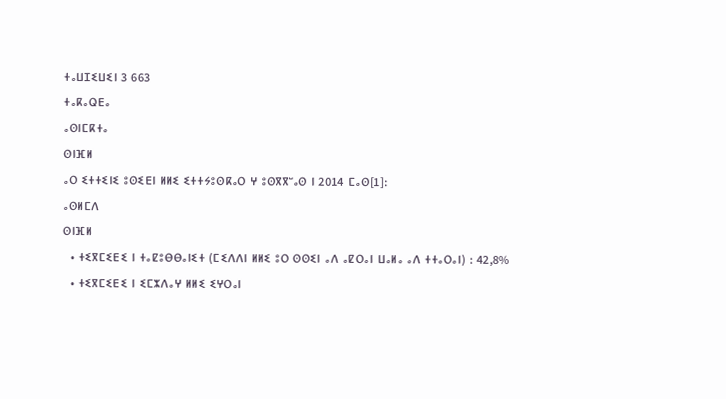ⵜⴰⵡⵊⵉⵡⵉⵏ 3 663
ⵜⴰⴽⴰⵕⴹⴰ
ⴰⵙⵏⵎⴽⵜⴰ
ⵙⵏⴼⵍ
ⴰⵔ ⵉⵜⵜⵉⵏⵉ ⵓⵙⵉⴹⵏ ⵍⵍⵉ ⵉⵜⵜⵢⵓⵙⴽⴰⵔ ⵖ ⵓⵙⴳⴳⵯⴰⵙ ⵏ 2014 ⵎⴰⵙ[1]:
ⴰⵙⵍⵎⴷ
ⵙⵏⴼⵍ
  • ⵜⵉⴳⵎⵉⴹⵉ ⵏ ⵜⴰⵇⵓⴱⴱⴰⵏⵉⵜ (ⵎⵉⴷⴷⵏ ⵍⵍⵉ ⵓⵔ ⵙⵙⵉⵏ ⴰⴷ ⴰⵇⵔⴰⵏ ⵡⴰⵍⴰ ⴰⴷ ⵜⵜⴰⵔⴰⵏ) : 42,8%
  • ⵜⵉⴳⵎⵉⴹⵉ ⵏ ⵉⵎⵣⴷⴰⵖ ⵍⵍⵉ ⵉⵖⵔⴰⵏ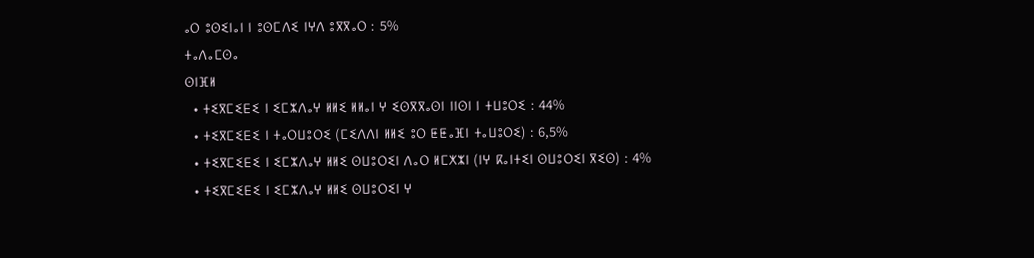ⴰⵔ ⵓⵙⵉⵏⴰⵏ ⵏ ⵓⵙⵎⴷⵉ ⵏⵖⴷ ⵓⴳⴳⴰⵔ : 5%
ⵜⴰⴷⴰⵎⵙⴰ
ⵙⵏⴼⵍ
  • ⵜⵉⴳⵎⵉⴹⵉ ⵏ ⵉⵎⵣⴷⴰⵖ ⵍⵍⵉ ⵍⵍⴰⵏ ⵖ ⵉⵙⴳⴳⴰⵙⵏ ⵏⵏⵙⵏ ⵏ ⵜⵡⵓⵔⵉ : 44%
  • ⵜⵉⴳⵎⵉⴹⵉ ⵏ ⵜⴰⵔⵡⵓⵔⵉ (ⵎⵉⴷⴷⵏ ⵍⵍⵉ ⵓⵔ ⵟⵟⴰⴼⵏ ⵜⴰⵡⵓⵔⵉ) : 6,5%
  • ⵜⵉⴳⵎⵉⴹⵉ ⵏ ⵉⵎⵣⴷⴰⵖ ⵍⵍⵉ ⵙⵡⵓⵔⵉⵏ ⴷⴰⵔ ⵍⵎⵅⵣⵏ (ⵏⵖ ⴽⴰⵏⵜⵉⵏ ⵙⵡⵓⵔⵉⵏ ⴳⵉⵙ) : 4%
  • ⵜⵉⴳⵎⵉⴹⵉ ⵏ ⵉⵎⵣⴷⴰⵖ ⵍⵍⵉ ⵙⵡⵓⵔⵉⵏ ⵖ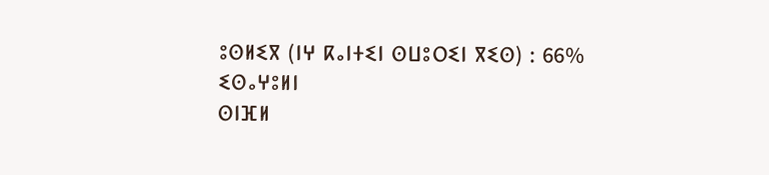ⵓⵙⵍⵉⴳ (ⵏⵖ ⴽⴰⵏⵜⵉⵏ ⵙⵡⵓⵔⵉⵏ ⴳⵉⵙ) : 66%
ⵉⵙⴰⵖⵓⵍⵏ
ⵙⵏⴼⵍ